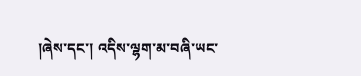།ཞེས་དང་། འདིས་ལྷག་མ་བཞི་ཡང་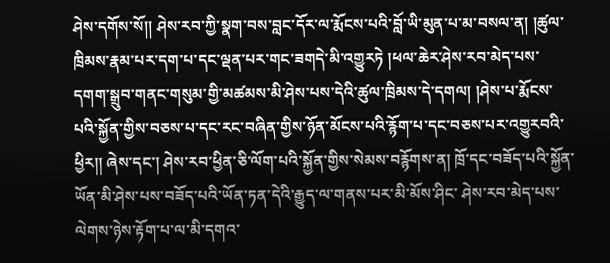ཤེས་དགོས་སོ།། ཤེས་རབ་ཀྱི་སྣག་བས་བླང་དོར་ལ་རྨོངས་པའི་བློ་ཡི་མུན་པ་མ་བསལ་ན། །ཚུལ་ཁྲིམས་རྣམ་པར་དག་པ་དང་ལྡན་པར་གང་ཟགདེ་མི་འགྱུརཏེ །ཕལ་ཆེར་ཤེས་རབ་མེད་པས་དགག་སྒྲུབ་གནང་གསུམ་གྱི་མཚམས་མི་ཤེས་པས་དེའི་ཚུལ་ཁྲིམས་དེ་དགལ། །ཤེས་པ་རྨོངས་པའི་སྐྱོན་གྱིས་བཅས་པ་དང་རང་བཞིན་གྱིས་ཉོན་མོངས་པའི་རྙོག་པ་དང་བཅས་པར་འགྱུརབའི་ཕྱིར།། ཞེས་དང་། ཤེས་རབ་ཕྱིན་ཅི་ལོག་པའི་སྐྱོན་གྱིས་སེམས་བརྙོགས་ན། ཁྲོ་དང་བཟོད་པའི་སྐྱོན་ཡོན་མི་ཤེས་པས་བཟོད་པའི་ཡོན་ཏན་དེའི་རྒྱུད་ལ་གནས་པར་མི་མོས་ཤིང་ ཤེས་རབ་མེད་པས་ལེགས་ཉེས་རྟོག་པ་ལ་མི་དགའ་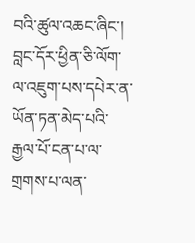བའི་ཚུལ་འཆང་ཞིང་། བླང་དོར་ཕྱིན་ཅི་ལོག་ལ་འཇུག་པས་དཔེར་ན་ཡོན་ཏན་མེད་པའི་རྒྱལ་པོ་ངན་པ་ལ་གྲགས་པ་ལན་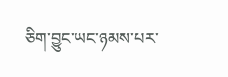ཅིག་བྱུང་ཡང་ཉམས་པར་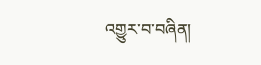འགྱུར་བ་བཞིན།